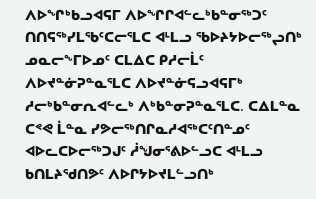ᐱᐅᖏᒃᑲᓗᐊᕋᒥ ᐱᐅᖏᒋᐊᓪᓚᒃᑲᓐᓂᖅᑐᑦ
ᑎᑎᕋᖅᓯᒪᖃᑦᑕᓕᕐᒪᑕ ᐊᒻᒪᓗ ᖃᐅᔨᔭᐅᓕᖅᖢᑎᒃ ᓄᓇᓕᖕᒥᐅᓄᑦ ᑕᒪᐃᑕ ᑭᓱᓕᒫᑦ ᐱᐅᔪᓐᓃᕈᓐᓇᕐᒪᑕ ᐱᐅᔪᓐᓃᕋᓗᐊᕋᒥᒃ ᓱᓕᒃᑲᓐᓂᕆᐊᓪᓚᒃ ᐱᒃᑲᓐᓂᕈᓐᓇᕐᒪᑕ. ᑕᐃᒪᓐᓇ ᑕᕝᕙ ᒫᓐᓇ ᓯᕗᓕᖅᑎᒋᓇᓱᐊᖅᑕᑦᑎᓐᓄᑦ ᐊᐅᓚᑕᐅᓕᖅᑐᒍᑦ ᓲᖑᓂᕐᕕᐅᓪᓗᑕ ᐊᒻᒪᓗ ᑲᑎᒪᔨᖁᑎᕗᑦ ᐱᐅᒋᔭᐅᔪᒪᓪᓗᑎᒃ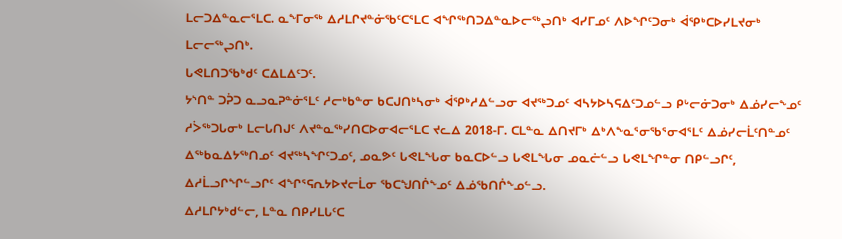ᒪᓕᑐᐃᓐᓇᓕᕐᒪᑕ. ᓇᖕᒥᓂᖅ ᐃᓱᒪᒋᔪᓐᓃᖃᑦᑕᕐᒪᑕ ᐊᖏᖅᑎᑐᐃᓐᓇᐅᓕᖅᖢᑎᒃ ᐊᓯᒥᓄᑦ ᐱᐅᖏᑦᑐᓂᒃ ᐋᕿᒃᑕᐅᓯᒪᔪᓂᒃ ᒪᓕᓕᖅᖢᑎᒃ.
ᒐᕙᒪᑎᑐᖃᒃᑯᑦ ᑕᐃᒪᐃᑦᑐᑦ.
ᔭᔅᑎᓐ ᑐᕉᑐ ᓇᓗᓇᕈᓐᓃᕐᒪᑦ ᓱᓕᒃᑲᓐᓂ ᑲᑕᒍᑎᒃᓴᓂᒃ ᐋᕿᒃᓱᐃᓪᓗᓂ ᐊᔪᖅᑐᓄᑦ ᐊᓴᔭᐅᓴᕋᐃᑦᑐᓄᓪᓗ ᑭᒡᓕᓃᑐᓂᒃ ᐃᓅᓯᓕᖕᓄᑦ ᓱᐴᖅᑐᒐᓂᒃ ᒪᓕᒐᑎᒍᑦ ᐱᔪᓐᓇᖅᓯᑎᑕᐅᓂᐊᓕᕐᒪᑕ ᔪᓚᐃ 2018-ᒥ. ᑕᒪᓐᓇ ᐃᑎᔪᒥᒃ ᐃᒃᐱᖕᓇᕐᓂᖃᕐᓂᐊᕐᒪᑦ ᐃᓅᓯᓕᒫᑦᑎᓐᓄᑦ ᐃᖅᑲᓇᐃᔭᖅᑎᓄᑦ ᐊᔪᖅᓴᖏᑦᑐᓄᑦ, ᓄᓇᕗᑦ ᒐᕙᒪᖓᓂ ᑲᓇᑕᐅᓪᓗ ᒐᕙᒪᖓᓂ ᓄᓇᓖᓪᓗ ᒐᕙᒪᖏᓐᓂ ᑎᑭᓪᓗᒋᑦ, ᐃᓱᒫᓗᒋᖏᓪᓗᒋᑦ ᐊᖏᕐᕋᕆᔭᐅᔪᓕᒫᓂ ᖃᑕᖑᑎᒌᖕᓄᑦ ᐃᓅᖃᑎᒌᖕᓄᓪᓗ.
ᐃᓱᒪᒋᔭᒃᑯᓪᓕ, ᒪᓐᓇ ᑎᑭᓯᒪᒐᑦᑕ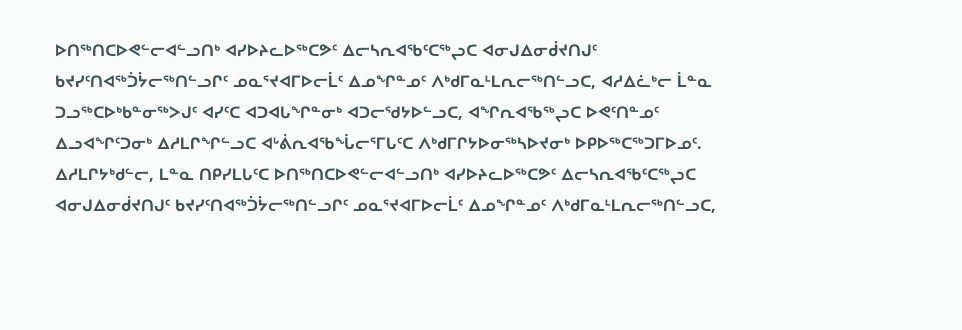ᐅᑎᖅᑎᑕᐅᕙᓪᓕᐊᓪᓗᑎᒃ ᐊᓯᐅᔨᓚᐅᖅᑕᕗᑦ ᐃᓕᓴᕆᐊᖃᑦᑕᖅᖢᑕ ᐊᓂᒍᐃᓂᑰᔪᑎᒍᑦ ᑲᔪᓯᑦᑎᐊᖅᑑᔮᓕᖅᑎᓪᓗᒋᑦ ᓄᓇᕐᔪᐊᒥᐅᓕᒫᑦ ᐃᓄᖏᓐᓄᑦ ᐱᒃᑯᒥᓇᒻᒪᕆᓕᖅᑎᓪᓗᑕ, ᐊᓱᐃᓛᒃᓕ ᒫᓐᓇ ᑐᓗᖅᑕᐅᒃᑲᓐᓂᖅᐳᒍᑦ ᐊᓯᑦᑕ ᐊᑐᐊᒐᖏᓐᓂᒃ ᐊᑐᓕᖁᔭᐅᓪᓗᑕ, ᐊᖏᕆᐊᖃᖅᖢᑕ ᐅᕙᑦᑎᓐᓄᑦ ᐃᓗᐊᖏᑦᑐᓂᒃ ᐃᓱᒪᒋᖏᓪᓗᑕ ᐊᒡᕖᕆᐊᖃᖔᓕᕐᒥᒐᑦᑕ ᐱᒃᑯᒥᒋᔭᐅᓂᖅᓴᐅᔪᓂᒃ ᐅᑭᐅᖅᑕᖅᑐᒥᐅᓄᑦ.
ᐃᓱᒪᒋᔭᒃᑯᓪᓕ, ᒪᓐᓇ ᑎᑭᓯᒪᒐᑦᑕ ᐅᑎᖅᑎᑕᐅᕙᓪᓕᐊᓪᓗᑎᒃ ᐊᓯᐅᔨᓚᐅᖅᑕᕗᑦ ᐃᓕᓴᕆᐊᖃᑦᑕᖅᖢᑕ ᐊᓂᒍᐃᓂᑰᔪᑎᒍᑦ ᑲᔪᓯᑦᑎᐊᖅᑑᔮᓕᖅᑎᓪᓗᒋᑦ ᓄᓇᕐᔪᐊᒥᐅᓕᒫᑦ ᐃᓄᖏᓐᓄᑦ ᐱᒃᑯᒥᓇᒻᒪᕆᓕᖅᑎᓪᓗᑕ,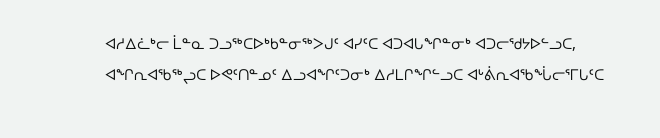ᐊᓱᐃᓛᒃᓕ ᒫᓐᓇ ᑐᓗᖅᑕᐅᒃᑲᓐᓂᖅᐳᒍᑦ ᐊᓯᑦᑕ ᐊᑐᐊᒐᖏᓐᓂᒃ ᐊᑐᓕᖁᔭᐅᓪᓗᑕ, ᐊᖏᕆᐊᖃᖅᖢᑕ ᐅᕙᑦᑎᓐᓄᑦ ᐃᓗᐊᖏᑦᑐᓂᒃ ᐃᓱᒪᒋᖏᓪᓗᑕ ᐊᒡᕖᕆᐊᖃᖔᓕᕐᒥᒐᑦᑕ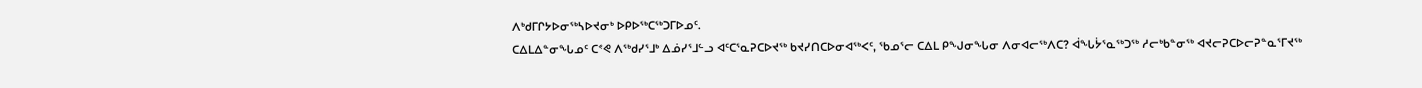ᐱᒃᑯᒥᒋᔭᐅᓂᖅᓴᐅᔪᓂᒃ ᐅᑭᐅᖅᑕᖅᑐᒥᐅᓄᑦ.
ᑕᐃᒪᐃᓐᓂᖓᓄᑦ ᑕᕝᕙ ᐱᖅᑯᓯᕐᒧᒃ ᐃᓅᓯᕐᒧᓪᓗ ᐊᑦᑕᕐᓇᕈᑕᐅᔪᖅ ᑲᔪᓯᑎᑕᐅᓂᐊᖅᐸᑦ, ᖃᓄᕐᓕ ᑕᐃᒪ ᑭᖑᓂᖓᓂ ᐱᓂᐊᓕᖅᐱᑕ? ᐋᖓᔮᕐᓇᖅᑐᖅ ᓱᓕᒃᑲᓐᓂᖅ ᐊᔪᓕᕈᑕᐅᓕᕈᓐᓇᕐᒥᔪᖅ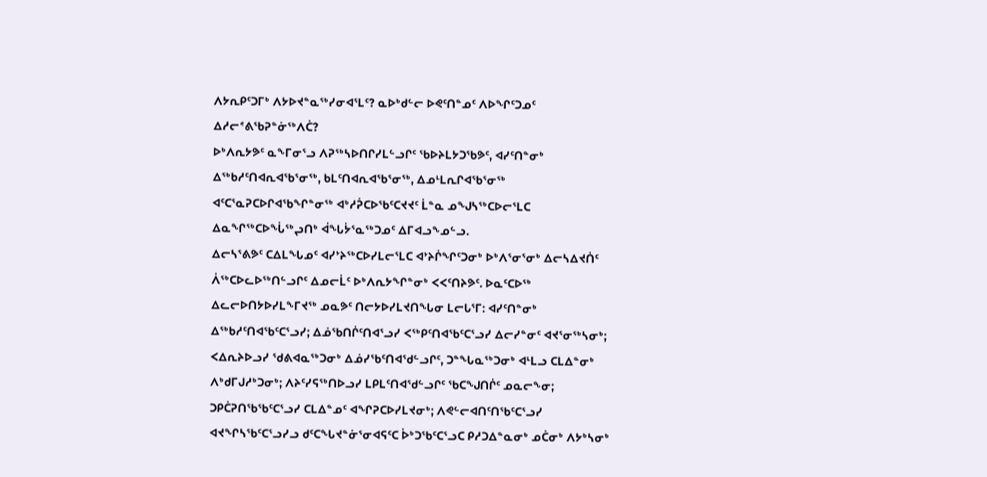ᐱᔭᕆᑭᑦᑐᒥᒃ ᐱᔭᐅᔪᓐᓇᖅᓯᓂᐊᕐᒪᑦ? ᓇᐅᒃᑯᓪᓕ ᐅᕙᑦᑎᓐᓄᑦ ᐱᐅᖏᑦᑐᓄᑦ ᐃᓱᓕᕝᕕᖃᕈᓐᓃᖅᐱᑖ?
ᐅᒃᐱᕆᔭᕗᑦ ᓇᖕᒥᓂᕐᓗ ᐱᕈᖅᓴᐅᑎᒋᓯᒪᓪᓗᒋᑦ ᖃᐅᔨᒪᔭᑐᖃᕗᑦ, ᐊᓯᑦᑎᓐᓂᒃ ᐃᖅᑲᓱᑦᑎᐊᕆᐊᖃᕐᓂᖅ, ᑲᒪᑦᑎᐊᕆᐊᖃᕐᓂᖅ, ᐃᓄᒻᒪᕆᒋᐊᖃᕐᓂᖅ ᐊᑦᑕᕐᓇᕈᑕᐅᒋᐊᖃᖏᓐᓂᖅ ᐊᒃᓱᕉᑕᐅᖃᑦᑕᔪᔪᑦ ᒫᓐᓇ ᓄᖑᓴᖅᑕᐅᓕᕐᒪᑕ ᐃᓇᖏᖅᑕᐅᖔᖅᖢᑎᒃ ᐋᖓᔮᕐᓇᖅᑐᓄᑦ ᐃᒥᐊᓗᖕᓄᓪᓗ.
ᐃᓕᓴᕐᕕᕗᑦ ᑕᐃᒪᖓᓄᑦ ᐊᓯᔾᔨᖅᑕᐅᓯᒪᓕᕐᒪᑕ ᐊᔾᔨᒌᖏᑦᑐᓂᒃ ᐅᒃᐱᕐᓂᕐᓂᒃ ᐃᓕᓴᐃᔪᑏᑦ ᐲᖅᑕᐅᓚᐅᖅᑎᓪᓗᒋᑦ ᐃᓄᓕᒫᑦ ᐅᒃᐱᕆᔭᖏᓐᓂᒃ ᐸᐸᑦᑎᔨᕗᑦ. ᐅᓇᑦᑕᐅᖅ ᐃᓚᓕᐅᑎᔭᐅᓯᒪᖕᒥᔪᖅ ᓄᓇᕗᑦ ᑎᓕᔭᐅᓯᒪᔪᑎᖓᓂ ᒪᓕᒐᕐᒥ: ᐊᓯᑦᑎᓐᓂᒃ ᐃᖅᑲᓱᑦᑎᐊᖃᑦᑕᕐᓗᓯ; ᐃᓅᖃᑎᒌᑦᑎᐊᕐᓗᓯ ᐸᖅᑭᑦᑎᐊᖃᑦᑕᕐᓗᓯ ᐃᓕᓯᓐᓂᑦ ᐊᔪᕐᓂᖅᓴᓂᒃ; ᐸᐃᕆᔨᐅᓗᓯ ᖁᕕᐊᓇᖅᑐᓂᒃ ᐃᓅᓯᖃᑦᑎᐊᖁᓪᓗᒋᑦ, ᑐᓐᖓᓇᖅᑐᓂᒃ ᐊᒻᒪᓗ ᑕᒪᐃᓐᓂᒃ ᐱᒃᑯᒥᒍᓱᒃᑐᓂᒃ; ᐱᔨᑦᓯᕋᖅᑎᐅᓗᓯ ᒪᑭᒪᑦᑎᐊᖁᓪᓗᒋᑦ ᖃᑕᖑᑎᒌᑦ ᓄᓇᓕᖕᓂ; ᑐᑭᑖᕈᑎᖃᖃᑦᑕᕐᓗᓯ ᑕᒪᐃᓐᓄᑦ ᐊᖏᕈᑕᐅᓯᒪᔪᓂᒃ; ᐱᕙᓪᓕᐊᑎᑦᑎᖃᑦᑕᕐᓗᓯ ᐊᔪᖏᓴᖃᑦᑕᕐᓗᓯᓗ ᑯᑦᑕᖓᔪᓐᓃᕐᓂᐊᕋᑦᑕ ᐆᒃᑐᖃᑦᑕᕐᓗᑕ ᑭᓱᑐᐃᓐᓇᓂᒃ ᓄᑖᓂᒃ ᐱᔭᒃᓴᓂᒃ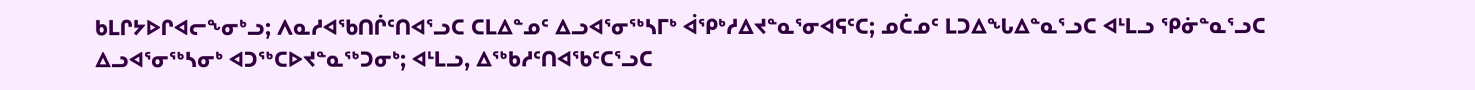ᑲᒪᒋᔭᐅᒋᐊᓕᖕᓂᒃᓗ; ᐱᓇᓱᐊᖃᑎᒌᑦᑎᐊᕐᓗᑕ ᑕᒪᐃᓐᓄᑦ ᐃᓗᐊᕐᓂᖅᓴᒥᒃ ᐋᕿᒃᓱᐃᔪᓐᓇᕐᓂᐊᕋᑦᑕ; ᓄᑖᓄᑦ ᒪᑐᐃᖓᐃᓐᓇᕐᓗᑕ ᐊᒻᒪᓗ ᕿᓃᓐᓇᕐᓗᑕ ᐃᓗᐊᕐᓂᖅᓴᓂᒃ ᐊᑐᖅᑕᐅᔪᓐᓇᖅᑐᓂᒃ; ᐊᒻᒪᓗ, ᐃᖅᑲᓱᑦᑎᐊᖃᑦᑕᕐᓗᑕ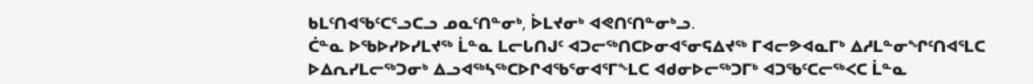ᑲᒪᑦᑎᐊᖃᑦᑕᕐᓗᑕᓗ ᓄᓇᑦᑎᓐᓂᒃ, ᐆᒪᔪᓂᒃ ᐊᕙᑎᑦᑎᓐᓂᒃᓗ.
ᑖᓐᓇ ᐅᖃᐅᓯᐅᓯᒪᔪᖅ ᒫᓐᓇ ᒪᓕᒐᑎᒍᑦ ᐊᑐᓕᖅᑎᑕᐅᓂᐊᕐᓂᕋᐃᔪᖅ ᒥᐊᓕᕗᐊᓇᒥᒃ ᐃᓱᒪᓐᓂᖏᑦᑎᐊᕐᒪᑕ ᐅᐃᕆᓯᒪᓕᖅᑐᓂᒃ ᐃᓗᐊᖅᓴᖅᑕᐅᒋᐊᖃᕐᓂᐊᕐᒥᖕᒪᑕ ᐊᑯᓂᐅᓕᖅᑐᒥᒃ ᐊᑐᖃᑦᑕᓕᖅᐸᑕ ᒫᓐᓇ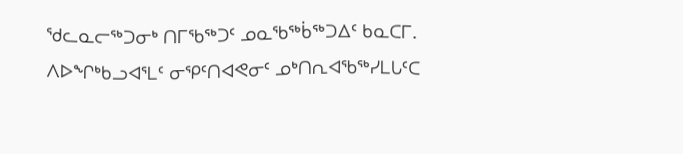ᖁᓚᓇᓕᖅᑐᓂᒃ ᑎᒥᖃᖅᑐᑦ ᓄᓇᖃᖅᑳᖅᑐᐃᑦ ᑲᓇᑕᒥ. ᐱᐅᖏᒃᑲᓗᐊᕐᒪᑦ ᓂᕿᑦᑎᐊᕙᓂᑦ ᓄᒃᑎᕆᐊᖃᖅᓯᒪᒐᑦᑕ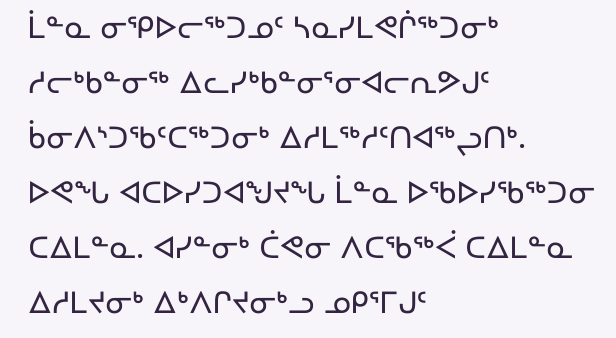ᒫᓐᓇ ᓂᕿᐅᓕᖅᑐᓄᑦ ᓴᓇᓯᒪᕙᒌᖅᑐᓂᒃ ᓱᓕᒃᑲᓐᓂᖅ ᐃᓚᓯᒃᑲᓐᓂᕐᓂᐊᓕᕆᕗᒍᑦ ᑳᓂᐱᔅᑐᖃᑦᑕᖅᑐᓂᒃ ᐃᓱᒪᖅᓱᑦᑎᐊᖅᖢᑎᒃ.
ᐅᕙᖓ ᐊᑕᐅᓯᑐᐊᖑᔪᖓ ᒫᓐᓇ ᐅᖃᐅᓯᖃᖅᑐᓂ ᑕᐃᒪᓐᓇ. ᐊᓯᓐᓂᒃ ᑖᕙᓂ ᐱᑕᖃᖅᐹ ᑕᐃᒪᓐᓇ ᐃᓱᒪᔪᓂᒃ ᐃᒃᐱᒋᔪᓂᒃᓗ ᓄᑭᕐᒥᒍᑦ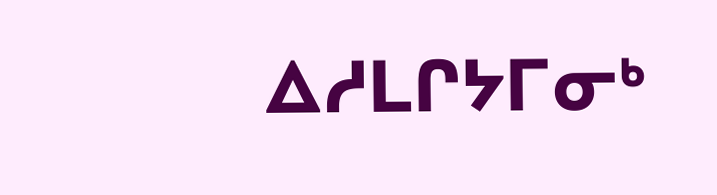ᐃᓱᒪᒋᔭᒥᓂᒃ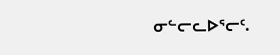ᓂᓪᓕᓚᐅᕐᓕᑦ.